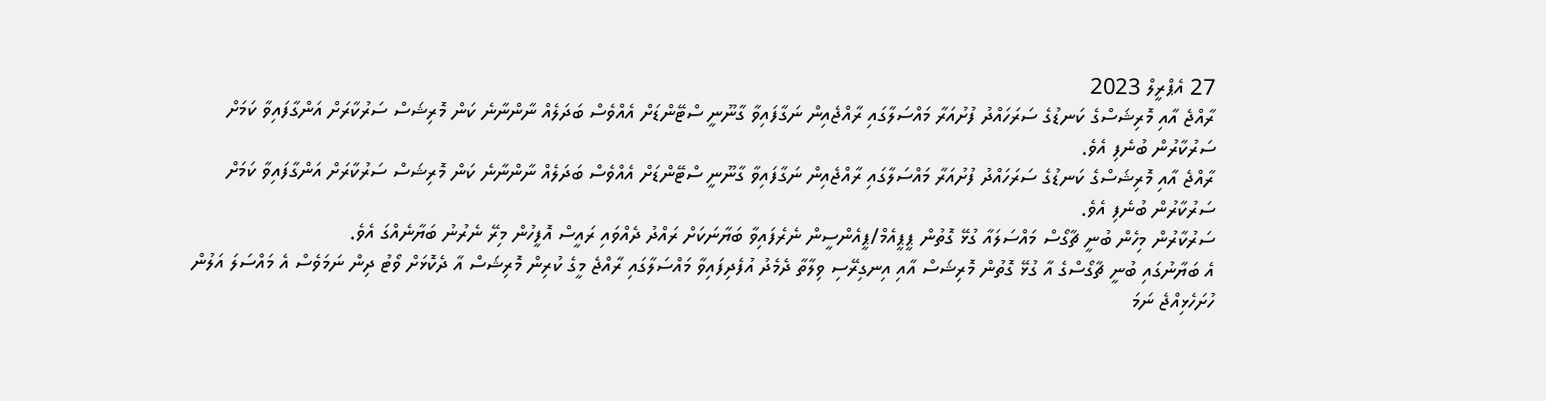27 އެޕްރީލް 2023
ރާއްޖެ އާއި މޮރިޝަސްގެ ކަނޑުގެ ސަރަހައްދު ފުށުއަރާ މައްސަލާގައި ރާއްޖެއިން ނަގާފައިވާ ގާނޫނީ ސްޓޭންޑަށް އެއްވެސް ބަދަލެއް ނާންނާނެ ކަން މޮރިޝަސް ސަރުކާރަށް އަންގާފައިވާ ކަމަށް ސަރުކާރުން ބުނެފި އެވެ.
ރާއްޖެ އާއި މޮރިޝަސްގެ ކަނޑުގެ ސަރަހައްދު ފުށުއަރާ މައްސަލާގައި ރާއްޖެއިން ނަގާފައިވާ ގާނޫނީ ސްޓޭންޑަށް އެއްވެސް ބަދަލެއް ނާންނާނެ ކަން މޮރިޝަސް ސަރުކާރަށް އަންގާފައިވާ ކަމަށް ސަރުކާރުން ބުނެފި އެވެ.
ސަރުކާރުން މިހެން ބުނީ ޗާގޯސް މައްސަލައާ ގުޅޭ ގޮތުން ޕީޕީއެމް/ޕީއެންސީން ނެރެފައިވާ ބަޔާނަކަށް ރައްދު ދެއްވައި ރައީސް އޮފީހުން މިރޭ ނެރުނު ބަޔާނެއްގަ އެވެ.
އެ ބަޔާނުގައި ބުނީ ޗާގޯސްގެ އާ ގުޅޭ ގޮތުން މޮރިޝަސް އާއި އިނގިރޭސި ވިލާތާ ދެމެދު އުފެދިފައިވާ މައްސަލާގައި ރާއްޖެ މީގެ ކުރިން މޮރިޝަސް އާ ދެކޮޅަށް ވޯޓު ދިން ނަމަވެސް އެ މައްސަލަ އަލުން ހުށަހެޅިއްޖެ ނަމަ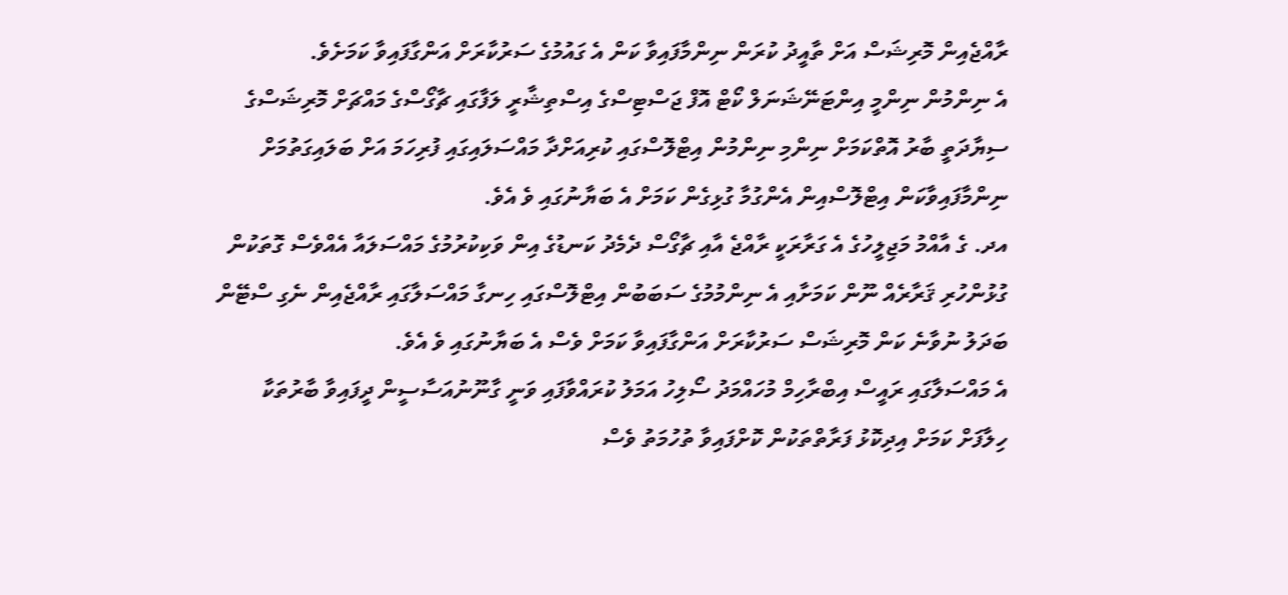ރާއްޖެއިން މޮރިޝަސް އަށް ތާއީދު ކުރަން ނިންމާފައިވާ ކަން އެ ގައުމުގެ ސަރުކާރަށް އަންގާފައިވާ ކަމަށެވެ.
އެ ނިންމުން ނިންމީ އިންޓަނޭޝަނަލް ކޯޓް އޮފް ޖަސްޓިސްގެ އިސްތިޝާރީ ލަފާގައި ޗާގޯސްގެ މައްޗަށް މޮރިޝަސްގެ ސިޔާދަތީ ބާރު އޮތްކަމަށް ނިންމި ނިންމުން އިޓްލޮސްގައި ކުރިއަށްދާ މައްސަލައިގައި ފުރިހަމަ އަށް ބަލައިގަތުމަށް ނިންމާފައިވާކަން އިޓްލޮސްއިން އެންގުމާ ގުޅިގެން ކަމަށް އެ ބަޔާނުގައި ވެ އެވެ.
އދ. ގެ އާއްމު މަޖިލީހުގެ އެ ގަރާރަކީ ރާއްޖެ އާއި ޗާގޯސް ދެމެދު ކަނޑުގެ އިން ވަކިކުރުމުގެ މައްސަލައާ އެއްވެސް ގޮތަކުން ގުޅުންހުރި ޤަރާރެއް ނޫން ކަމަށާއި އެ ނިންމުމުގެ ސަބަބުން އިޓްލޮސްގައި ހިނގާ މައްސަލާގައި ރާއްޖެއިން ނެގި ސްޓޭން ބަދަލު ނުވާނެ ކަން މޮރިޝަސް ސަރުކާރަށް އަންގާފައިވާ ކަމަށް ވެސް އެ ބަޔާނުގައި ވެ އެވެ.
އެ މައްސަލާގައި ރައީސް އިބްރާހިމް މުހައްމަދު ސޯލިހު އަމަލު ކުރައްވާފައި ވަނީ ގާނޫނުއަސާސީން ދީފައިވާ ބާރުތަކާ ހިލާފަށް ކަމަށް އިދިކޮޅު ފަރާތްތަކުން ކޮށްފައިވާ ތުހުމަތު ވެސް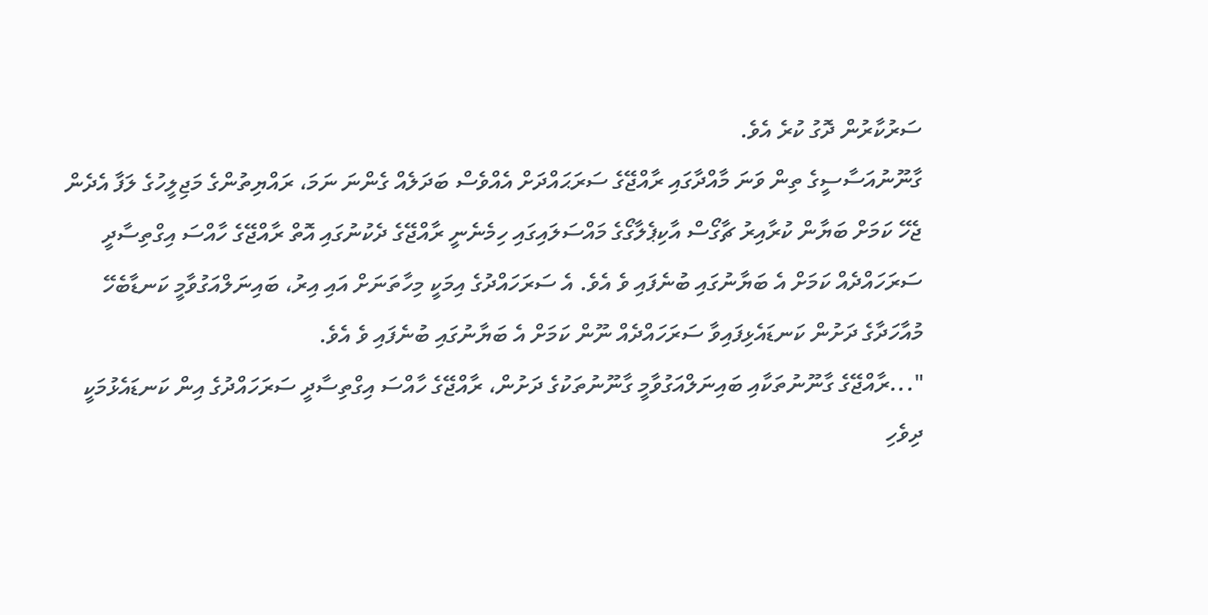ސަރުކާރުން ދޮގު ކުރެ އެވެ.
ގާނޫނުއަސާސީގެ ތިން ވަނަ މާއްދާގައި ރާއްޖޭގެ ސަރަޙައްދަށް އެއްވެސް ބަދަލެއް ގެންނަ ނަމަ، ރައްޔިތުންގެ މަޖިލީހުގެ ލަފާ އެދެން ޖެހޭ ކަމަށް ބަޔާން ކުރާއިރު ޗާގޯސް އާކިޕެލާގޯގެ މައްސަލައިގައި ހިމެނެނީ ރާއްޖޭގެ ދެކުނުގައި އޮތް ރާއްޖޭގެ ހާއްސަ އިގްތިސާދީ ސަރަހައްދެއް ކަމަށް އެ ބަޔާނުގައި ބުނެފައި ވެ އެވެ. އެ ސަރަހައްދުގެ އިމަކީ މިހާތަނަށް އައި އިރު، ބައިނަލްއަގުވާމީ ކަނޑާބެހޭ މުއާހަދާގެ ދަށުން ކަނޑައެޅިފައިވާ ސަރަހައްދެއް ނޫން ކަމަށް އެ ބަޔާނުގައި ބުނެފައި ވެ އެވެ.
"...ރާއްޖޭގެ ގާނޫނުތަކާއި ބައިނަލްއަގުވާމީ ގާނޫނުތަކުގެ ދަށުން، ރާއްޖޭގެ ހާއްސަ އިގްތިސާދީ ސަރަހައްދުގެ އިން ކަނޑައެޅުމަކީ ދިވެހި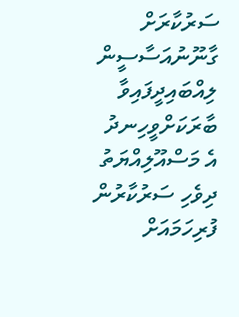ސަރުކާރަށް ގާނޫނުއަސާސީން ލިއްބައިދީފައިވާ ބާރަކަށްވީހިނދު އެ މަސްއޫލިއްޔަތު ދިވެހި ސަރުކާރުން ފުރިހަމައަށް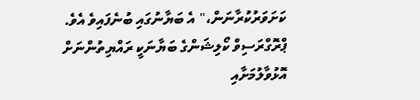ކަށަވަރުކުރާނަން،" އެ ބަޔާނުގައި ބުނެފައިވެ އެވެ.
ޕްރޮގްރަސިވް ކޯލިޝަންގެ ބަޔާނަކީ ރައްޔިތުންނަށް އޮޅުވާލުމަށާއި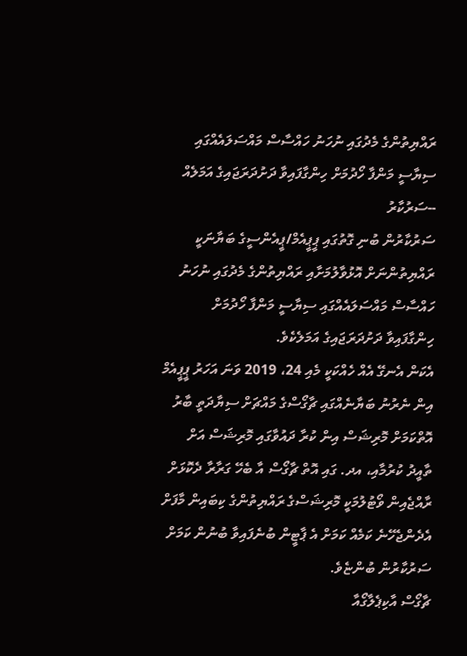ރައްޔިތުންގެ މެދުގައި ނުހަނު ހައްސާސް މައްސަލައެއްގައި ސިޔާސީ މަންފާ ހޯދުމަށް ހިންގާފައިވާ ދަށުދަރަޖައިގެ އަމަލެއް --ސަރުކާރު
ސަރުކާރުން ބުނި ގޮތުގައި ޕީޕީއެމް/ޕީއެންސީގެ ބަޔާނަކީ ރައްޔިތުންނަށް އޮޅުވާލުމަށާއި ރައްޔިތުންގެ މެދުގައި ނުހަނު ހައްސާސް މައްސަލައެއްގައި ސިޔާސީ މަންފާ ހޯދުމަށް ހިންގާފައިވާ ދަށުދަރަޖައިގެ އަމަލެކެވެ.
އެކަން އެނގޭ އެއް ހެއްކަކީ މެއި 24، 2019 ވަނަ އަހަރު ޕީޕީއެމް އިން ނެރުނު ބަޔާނެއްގައި ޗާގޯސްގެ މައްޗަށް ސިޔާދަތީ ބާރު އޮތްކަމަށް މޮރިޝަސް އިން ކުރާ ދައުވާގައި މޮރިޝަސް އަށް ތާއީދު ކުރުމާއި، އދ. ގައި އޮތް ޗާގޯސް އާ ބެހޭ ގަރާރާ ދެކޮޅަށް ރާއްޖެއިން ވޯޓުލުމަކީ މޮރިޝަސްގެ ރައްޔިތުންގެ ކިބައިން މާފަށް އެދެންޖެހޭނެ ކަމެއް ކަމަށް އެ ޕާޓީން ބުނެފައިވާ ބުނުން ކަމަށް ސަރުކާރުން ބުންޏެވެ.
ޗާގޯސް އާކިޕެލާގޯއާ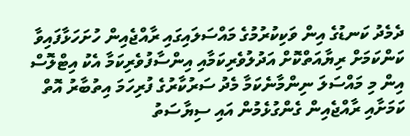ދެމެދު ކަނޑުގެ އިން ވަކިކުރުމުގެ މައްސަލައިގައި ރާއްޖެއިން ހުށަހަޅާފައިވާ ކަންކަމަށް ރިޔާއަތްކޮށް އަދުލުވެރިކަމާއި އިންސާފުވެރިކަމާ އެކު އިޓްލޮސް އިން މި މައްސަލަ ނިންމާނެކަމާ މެދު ސަރުކާރުގެ ފުރިހަމަ އިތުބާރު އޮތް ކަމަށާއި ރާއްޖެއިން ގެންގުޅެމުން އައި ސިޔާސަތު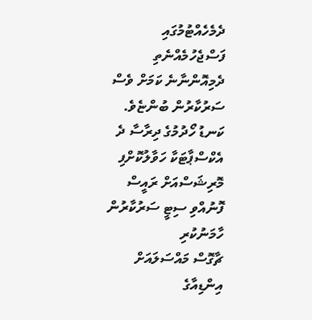ދެމެހެއްޓުމުގައި ފަސްޖެހުމެއްނެތި ދެމިއޮންނާނެ ކަމަށް ވެސް ސަރުކާރުން ބުންޏެވެ.
ކަނޑު ހޯދުމުގެ ދިރާސާ ދެ އެކްސްޕާޓަކާ ހަވާލުކޮށްފި
މޮރިޝަސްއަށް ރައީސް ފޮނުއްވި ސިޓީ ސަރުކާރުން ހާމަނުކުރި
ޗާގޮސް މައްސަލައަށް އިންޑިއާގެ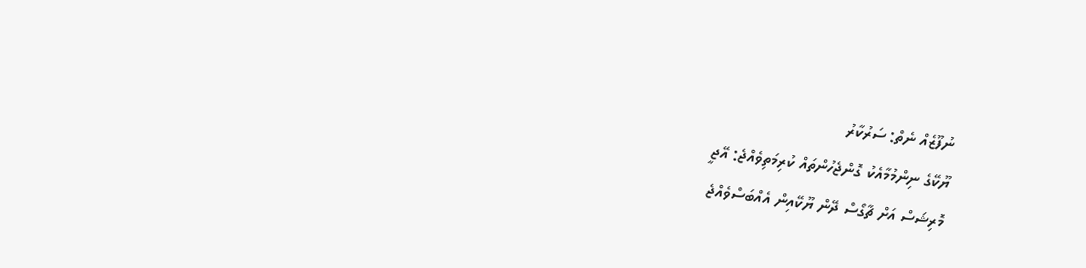ނުފޫޒެއް ނެތް: ސަރުކާރު
ޔޫކޭގެ ނިންމުމާއެކު ގޮންޖެހުންތައް ކުރިމަތިވެއްޖެ: އޭޖީ
މޮރިޝަސް އަށް ޗާގޯސް ދޭން ޔޫކޭއިން އެއްބަސްވެއްޖެ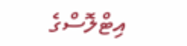އިޓްލޮސްގެ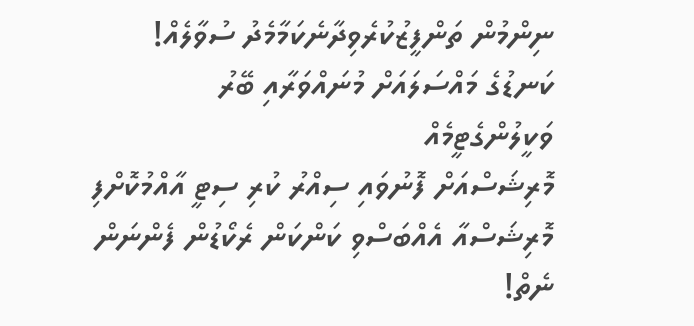ނިންމުން ތަންފީޒުކުރެވިދާނެކަމާމެދު ސުވާލެއް!
ކަނޑުގެ މައްސަލައަށް މުނައްވަރާއި ބޭރު ވަކީލުންގެޓީމެއް
މޮރިޝަސްއަށް ފޮނުވައި ސިއްރު ކުރި ސިޓީ އާއްމުކޮށްފި
މޮރިޝަސްއާ އެއްބަސްވި ކަންކަން ރެކޯޑުން ފެންނަން ނެތް!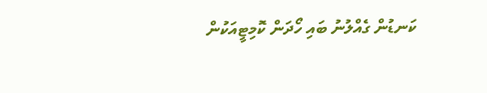ކަނޑުން ގެއްލުނު ބައި ހޯދަން ކޮމިޓީއަކުން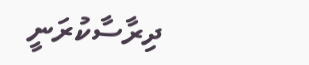ދިރާސާކުރަނީ